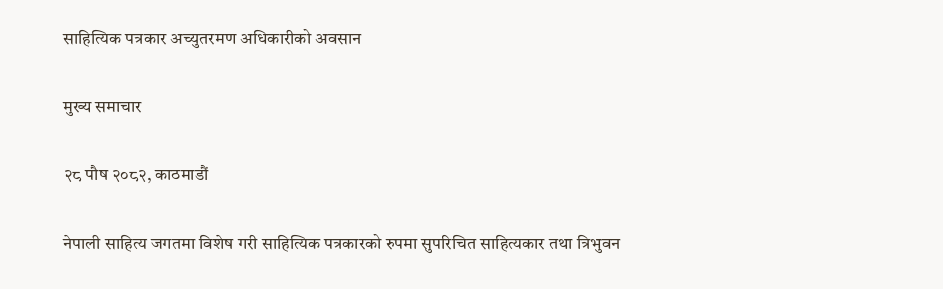साहित्यिक पत्रकार अच्युतरमण अधिकारीको अवसान

मुख्य समाचार

२८ पौष २०८२, काठमाडौं

नेपाली साहित्य जगतमा विशेष गरी साहित्यिक पत्रकारको रुपमा सुपरिचित साहित्यकार तथा त्रिभुवन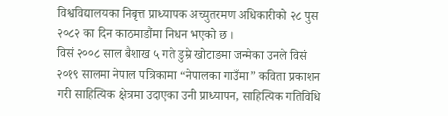विश्वविद्यालयका निबृत्त प्राध्यापक अच्युतरमण अधिकारीको २८ पुस २०८२ का दिन काठमाडौंमा निधन भएको छ ।
विसं २००८ साल बैशाख ५ गते डुम्रे खोटाङमा जन्मेका उनले विसं २०१९ सालमा नेपाल पत्रिकामा “नेपालका गाउँमा” कविता प्रकाशन गरी साहित्यिक क्षेत्रमा उदाएका उनी प्राध्यापन, साहित्यिक गतिविधि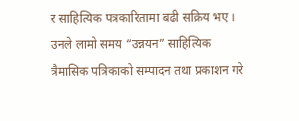र साहित्यिक पत्रकारितामा बढी सक्रिय भए ।
उनले लामो समय “उन्नयन” साहित्यिक त्रैमासिक पत्रिकाको सम्पादन तथा प्रकाशन गरे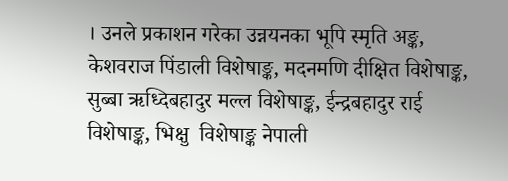। उनले प्रकाशन गरेका उन्नयनका भूपि स्मृति अङ्क, केशवराज पिंडाली विशेषाङ्क, मदनमणि दीक्षित विशेषाङ्क, सुब्बा ऋध्दिबहादुर मल्ल विशेषाङ्क, ईन्द्रबहादुर राई विशेषाङ्क, भिक्षु  विशेषाङ्क नेपाली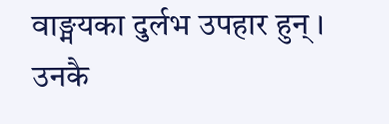वाङ्मयका दुर्लभ उपहार हुन् ।
उनकै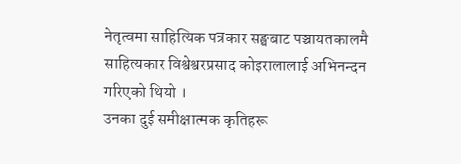नेतृत्वमा साहित्यिक पत्रकार सङ्घबाट पञ्चायतकालमै साहित्यकार विश्वेश्वरप्रसाद कोइरालालाई अभिनन्दन गरिएको थियो ।
उनका दुई समीक्षात्मक कृतिहरू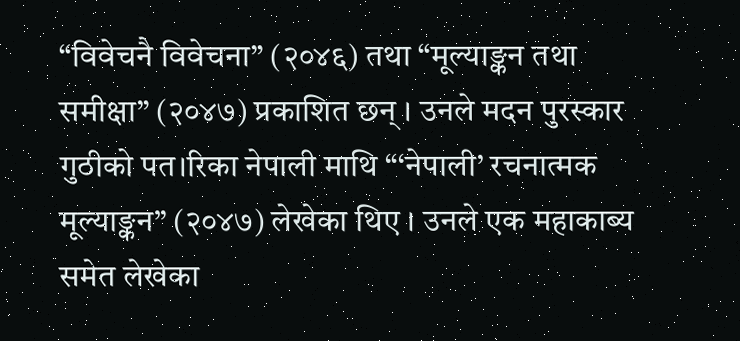“विवेचनै विवेचना” (२०४६) तथा “मूल्याङ्कन तथा समीक्षा” (२०४७) प्रकाशित छन् । उनले मदन पुरस्कार गुठीको पत।रिका नेपाली माथि “‘नेपाली’ रचनात्मक मूल्याङ्कन” (२०४७) लेखेका थिए । उनले एक महाकाब्य समेत लेखेका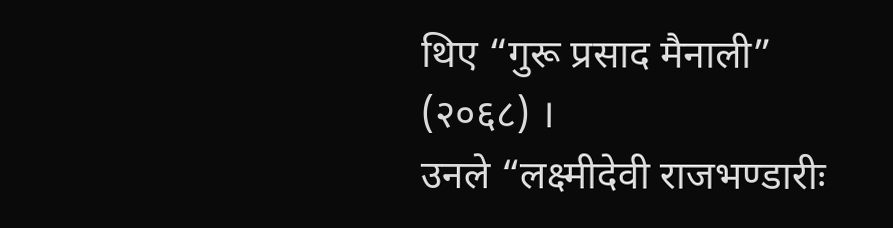थिए “गुरू प्रसाद मैनाली” (२०६८) ।
उनले “लक्ष्मीदेवी राजभण्डारीः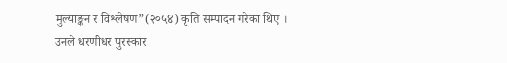मुल्याङ्कन र विश्लेषण”(२०५४) कृति सम्पादन गरेका थिए ।
उनले धरणीधर पुरस्कार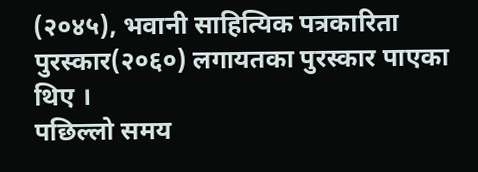(२०४५), भवानी साहित्यिक पत्रकारिता पुरस्कार(२०६०) लगायतका पुरस्कार पाएका थिए ।
पछिल्लो समय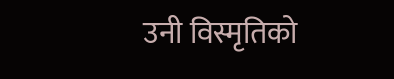उनी विस्मृतिको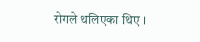रोगले थलिएका थिए ।